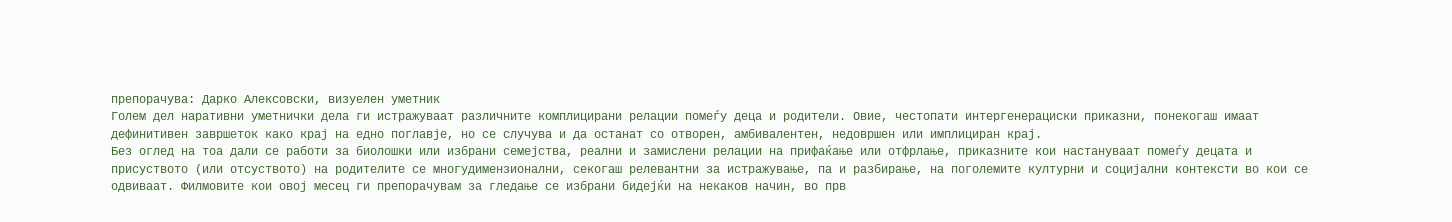препорачува: Дарко Алексовски, визуелен уметник
Голем дел наративни уметнички дела ги истражуваат различните комплицирани релации помеѓу деца и родители. Овие, честопати интергенерациски приказни, понекогаш имаат дефинитивен завршеток како крај на едно поглавје, но се случува и да останат со отворен, амбивалентен, недовршен или имплициран крај.
Без оглед на тоа дали се работи за биолошки или избрани семејства, реални и замислени релации на прифаќање или отфрлање, приказните кои настануваат помеѓу децата и присуството (или отсуството) на родителите се многудимензионални, секогаш релевантни за истражување, па и разбирање, на поголемите културни и социјални контексти во кои се одвиваат. Филмовите кои овој месец ги препорачувам за гледање се избрани бидејќи на некаков начин, во прв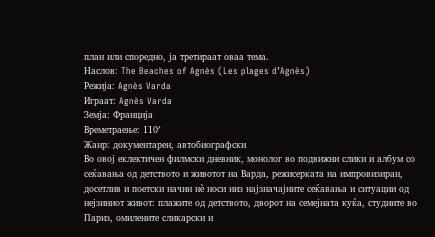план или споредно, ја третираат оваа тема.
Наслов: The Beaches of Agnès (Les plages d’Agnès)
Режија: Agnès Varda
Играат: Agnès Varda
Земја: Франција
Времетраење: 110′
Жанр: документарен, автобиографски
Во овој еклектичен филмски дневник, монолог во подвижни слики и албум со сеќавања од детството и животот на Варда, режисерката на импровизиран, досетлив и поетски начин нè носи низ најзначајните сеќавања и ситуации од нејзиниот живот: плажите од детството, дворот на семејната куќа, студиите во Париз, омилените сликарски и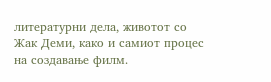литературни дела, животот со Жак Деми, како и самиот процес на создавање филм.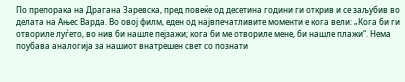По препорака на Драгана Заревска, пред повеќе од десетина години ги открив и се заљубив во делата на Ањес Варда. Во овој филм, еден од највпечатливите моменти е кога вели: „Кога би ги отвориле луѓето, во нив би нашле пејзажи; кога би ме отвориле мене, би нашле плажи“. Нема поубава аналогија за нашиот внатрешен свет со познати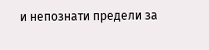и непознати предели за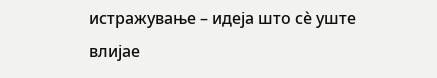истражување – идеја што сè уште влијае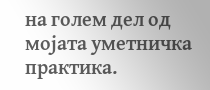на голем дел од мојата уметничка практика.